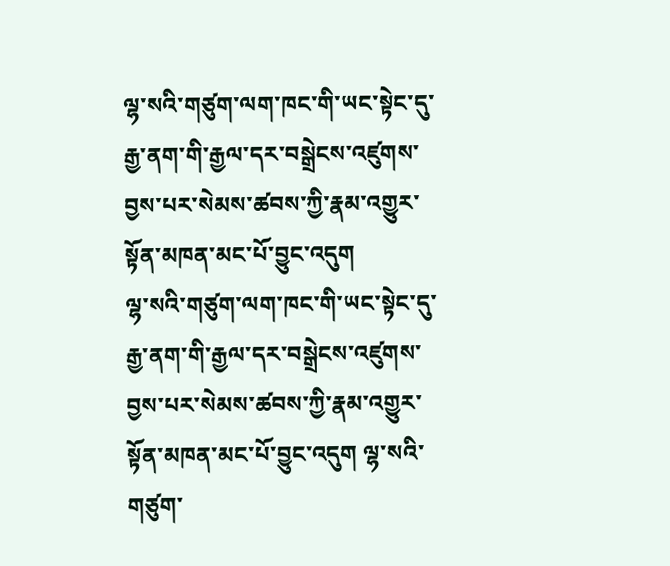ལྷ་སའི་གཙུག་ལག་ཁང་གི་ཡང་སྟེང་དུ་རྒྱ་ནག་གི་རྒྱལ་དར་བསྒྲེངས་འཛུགས་བྱས་པར་སེམས་ཚབས་ཀྱི་རྣམ་འགྱུར་སྟོན་མཁན་མང་པོ་བྱུང་འདུག
ལྷ་སའི་གཙུག་ལག་ཁང་གི་ཡང་སྟེང་དུ་རྒྱ་ནག་གི་རྒྱལ་དར་བསྒྲེངས་འཛུགས་བྱས་པར་སེམས་ཚབས་ཀྱི་རྣམ་འགྱུར་སྟོན་མཁན་མང་པོ་བྱུང་འདུག ལྷ་སའི་གཙུག་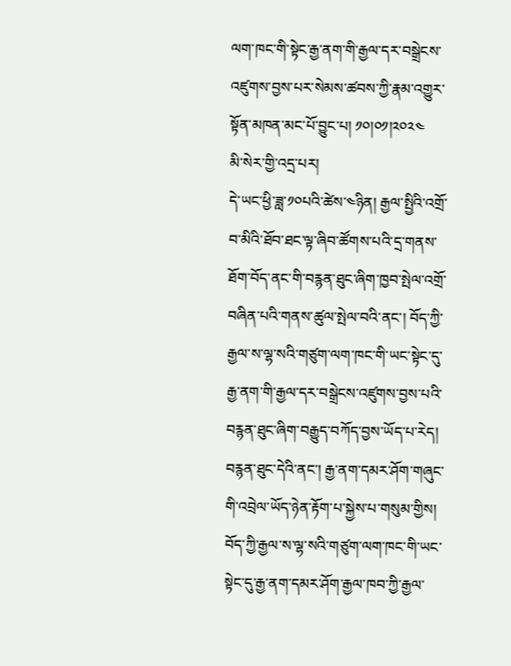ལག་ཁང་གི་སྟེང་རྒྱ་ནག་གི་རྒྱལ་དར་བསྒྲེངས་འཛུགས་བྱས་པར་སེམས་ཚབས་ཀྱི་རྣམ་འགྱུར་སྟོན་མཁན་མང་པོ་བྱུང་པ། ༡༠།༠༡།༢༠༢༤
མི་སེར་གྱི་འདྲ་པར།
དེ་ཡང་ཕྱི་ཟླ་༡༠པའི་ཚེས་༤ཉིན། རྒྱལ་སྤྱིའི་འགྲོ་བ་མིའི་ཐོབ་ཐང་ལྟ་ཞིབ་ཚོགས་པའི་དྲ་གནས་ཐོག་བོད་ནང་གི་བརྙན་ཐུང་ཞིག་ཁྱབ་སྤེལ་འགྲོ་བཞིན་པའི་གནས་ཚུལ་སྤེལ་བའི་ནང་། བོད་ཀྱི་རྒྱལ་ས་ལྷ་སའི་གཙུག་ལག་ཁང་གི་ཡང་སྟེང་དུ་རྒྱ་ནག་གི་རྒྱལ་དར་བསྒྲེངས་འཛུགས་བྱས་པའི་བརྙན་ཐུང་ཞིག་བརྒྱུད་བཀོད་བྱས་ཡོད་པ་རེད། བརྙན་ཐུང་དེའི་ནང་། རྒྱ་ནག་དམར་ཤོག་གཞུང་གི་འབྲེལ་ཡོད་ཉེན་རྟོག་པ་སྐྱེས་པ་གསུམ་གྱིས། བོད་ཀྱི་རྒྱལ་ས་ལྷ་སའི་གཙུག་ལག་ཁང་གི་ཡང་སྟེང་དུ་རྒྱ་ནག་དམར་ཤོག་རྒྱལ་ཁབ་ཀྱི་རྒྱལ་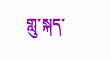གླུ་སྐད་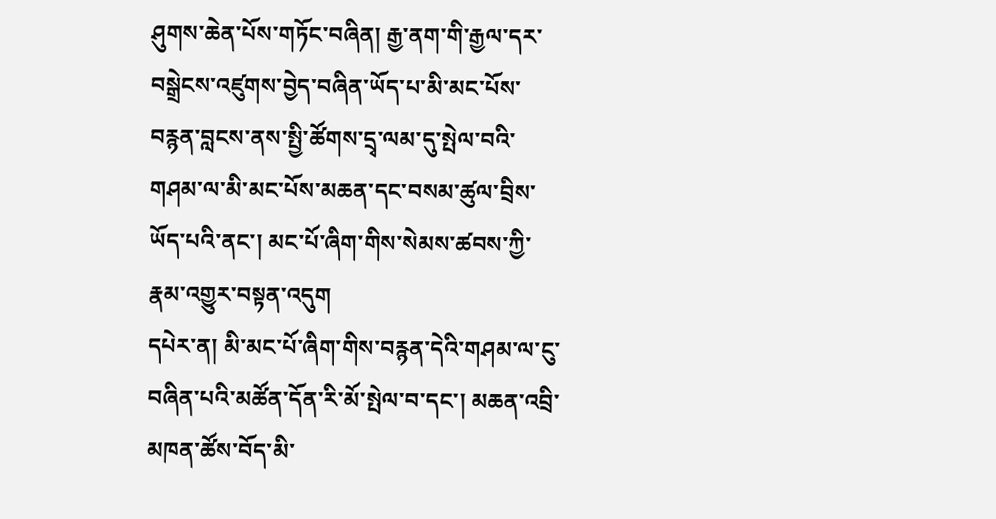ཤུགས་ཆེན་པོས་གཏོང་བཞིན། རྒྱ་ནག་གི་རྒྱལ་དར་བསྒྲེངས་འཛུགས་བྱེད་བཞིན་ཡོད་པ་མི་མང་པོས་བརྙན་བླངས་ནས་སྤྱི་ཚོགས་དྲྭ་ལམ་དུ་སྤེལ་བའི་གཤམ་ལ་མི་མང་པོས་མཆན་དང་བསམ་ཚུལ་བྲིས་ཡོད་པའི་ནང་། མང་པོ་ཞིག་གིས་སེམས་ཚབས་ཀྱི་རྣམ་འགྱུར་བསྟན་འདུག
དཔེར་ན། མི་མང་པོ་ཞིག་གིས་བརྙན་དེའི་གཤམ་ལ་ངུ་བཞིན་པའི་མཚོན་དོན་རི་མོ་སྤེལ་བ་དང་། མཆན་འབྲི་མཁན་ཚོས་བོད་མི་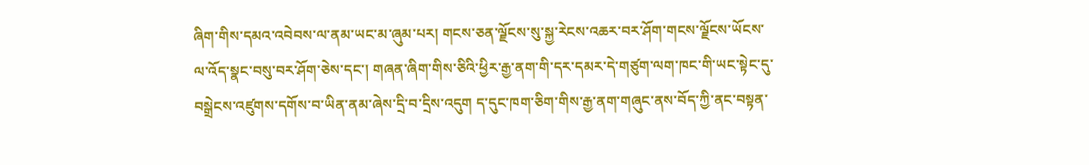ཞིག་གིས་དམའ་འབེབས་ལ་ནམ་ཡང་མ་ཞུམ་པར། གངས་ཅན་ལྗོངས་སུ་སྐྱ་རེངས་འཆར་བར་ཤོག་གངས་ལྗོངས་ཡོངས་ལ་འོད་སྣང་བསུ་བར་ཤོག་ཅེས་དང་། གཞན་ཞིག་གིས་ཅིའི་ཕྱིར་རྒྱ་ནག་གི་དར་དམར་དེ་གཙུག་ལག་ཁང་གི་ཡང་སྟེང་དུ་བསྒྲེངས་འཛུགས་དགོས་བ་ཡིན་ནམ་ཞེས་དྲི་བ་དྲིས་འདུག ད་དུང་ཁག་ཅིག་གིས་རྒྱ་ནག་གཞུང་ནས་བོད་ཀྱི་ནང་བསྟན་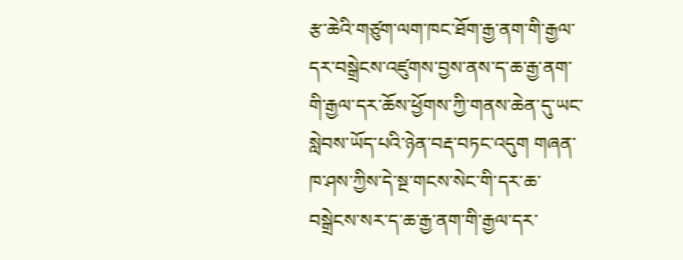རྩ་ཆེའི་གཙུག་ལག་ཁང་ཐོག་རྒྱ་ནག་གི་རྒྱལ་དར་བསྒྲེངས་འཛུགས་བྱས་ནས་ད་ཆ་རྒྱ་ནག་གི་རྒྱལ་དར་ཆོས་ཕྱོགས་ཀྱི་གནས་ཆེན་དུ་ཡང་སླེབས་ཡོད་པའི་ཉེན་བརྡ་བཏང་འདུག གཞན་ཁ་ཤས་ཀྱིས་དེ་སྔ་གངས་སེང་གི་དར་ཆ་བསྒྲེངས་སར་ད་ཆ་རྒྱ་ནག་གི་རྒྱལ་དར་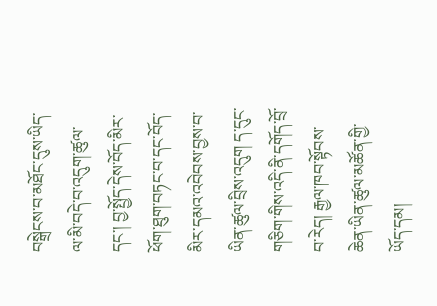བསྒྲེངས་བ་མཐོང་དུས་ཡིད་ལ་མི་བདེ་བ་འདུག་ཚུལ་དང་། བྱ་སྤྱོད་དེས་བོད་མིར་ཕོག་ཐུག་བཏང་བ་དང་བོད་མིར་དམའ་འབེབས་བྱས་བ་ཡིན་ཚུལ་བྲིས་འདུག ད་དུང་གཅིག་གིས་འདི་ནི་དགོད་བྲོ་བ་རེད། རྒྱལ་ཁབ་སྟོབས་ཆེན་ཡིན་ཚུལ་མཚོན་གྱི་ཡོད་དམ།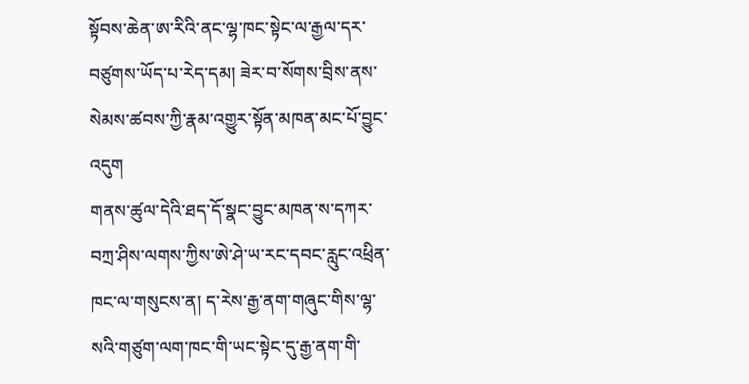སྟོབས་ཆེན་ཨ་རིའི་ནང་ལྷ་ཁང་སྟེང་ལ་རྒྱལ་དར་བཙུགས་ཡོད་པ་རེད་དམ། ཟེར་བ་སོགས་བྲིས་ནས་སེམས་ཚབས་ཀྱི་རྣམ་འགྱུར་སྟོན་མཁན་མང་པོ་བྱུང་འདུག
གནས་ཚུལ་དེའི་ཐད་དོ་སྣང་བྱུང་མཁན་ས་དཀར་བཀྲ་ཤིས་ལགས་ཀྱིས་ཨེ་ཤེ་ཡ་རང་དབང་རླུང་འཕྲིན་ཁང་ལ་གསུངས་ན། ད་རེས་རྒྱ་ནག་གཞུང་གིས་ལྷ་སའི་གཙུག་ལག་ཁང་གི་ཡང་སྟེང་དུ་རྒྱ་ནག་གི་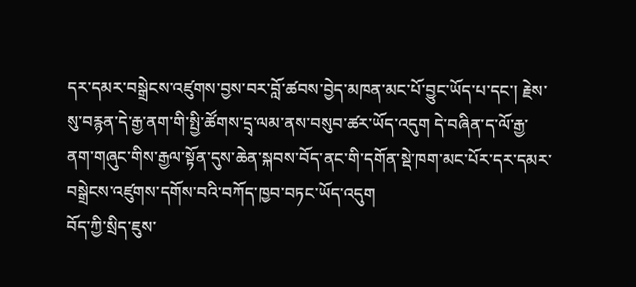དར་དམར་བསྒྲེངས་འཛུགས་བྱས་བར་བློ་ཚབས་བྱེད་མཁན་མང་པོ་བྱུང་ཡོད་པ་དང་། རྗེས་སུ་བརྙན་དེ་རྒྱ་ནག་གི་སྤྱི་ཚོགས་དྲྭ་ལམ་ནས་བསུབ་ཚར་ཡོད་འདུག དེ་བཞིན་ད་ལོ་རྒྱ་ནག་གཞུང་གིས་རྒྱལ་སྟོན་དུས་ཆེན་སྐབས་བོད་ནང་གི་དགོན་སྡེ་ཁག་མང་པོར་དར་དམར་བསྒྲེངས་འཛུགས་དགོས་བའི་བཀོད་ཁྱབ་བཏང་ཡོད་འདུག
བོད་ཀྱི་སྲིད་ཇུས་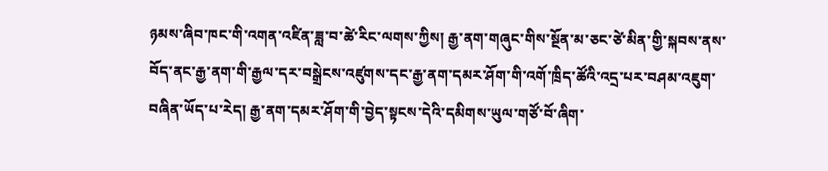ཉམས་ཞིབ་ཁང་གི་འགན་འཛིན་ཟླ་བ་ཚེ་རིང་ལགས་ཀྱིས། རྒྱ་ནག་གཞུང་གིས་སྔོན་མ་ཅང་ཙེ་མིན་གྱི་སྐབས་ནས་བོད་ནང་རྒྱ་ནག་གི་རྒྱལ་དར་བསྒྲེངས་འཛུགས་དང་རྒྱ་ནག་དམར་ཤོག་གི་འགོ་ཁྲིད་ཚོའི་འདྲ་པར་བཤམ་འཇུག་བཞིན་ཡོད་པ་རེད། རྒྱ་ནག་དམར་ཤོག་གི་བྱེད་སྟངས་དེའི་དམིགས་ཡུལ་གཙོ་བོ་ཞིག་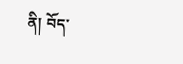ནི། བོད་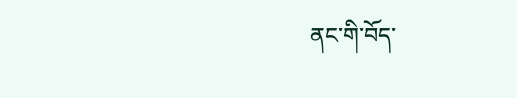ནང་གི་བོད་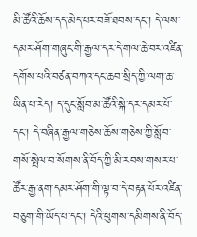མི་ཚོའི་ཆོས་དད་མེད་པར་བཟོ་ཐབས་དང་། དེ་ལས་དམར་ཤོག་གཞུང་གི་རྒྱལ་དར་དེ་གལ་ཆེ་བར་འཛིན་དགོས་པའི་བཙན་བཀའ་དང་ཆབ་སྲིད་ཀྱི་ལག་ཆ་ཡིན་པ་རེད། ད་དུང་སློབ་མ་ཚོའི་སྐེ་དར་དམར་པོ་དང་། དེ་བཞིན་རྒྱལ་གཅེས་ཆོས་གཅེས་ཀྱི་སློབ་གསོ་སྤེལ་བ་སོགས་ནི་བོད་ཀྱི་མི་རབས་གསར་པ་ཚོར་རྒྱ་ནག་དམར་ཤོག་གི་ལྟ་བ་དེ་བརྟན་པོར་འཛིན་བཅུག་གི་ཡོད་པ་དང་། དེའི་ཕུགས་དམིགས་ནི་བོད་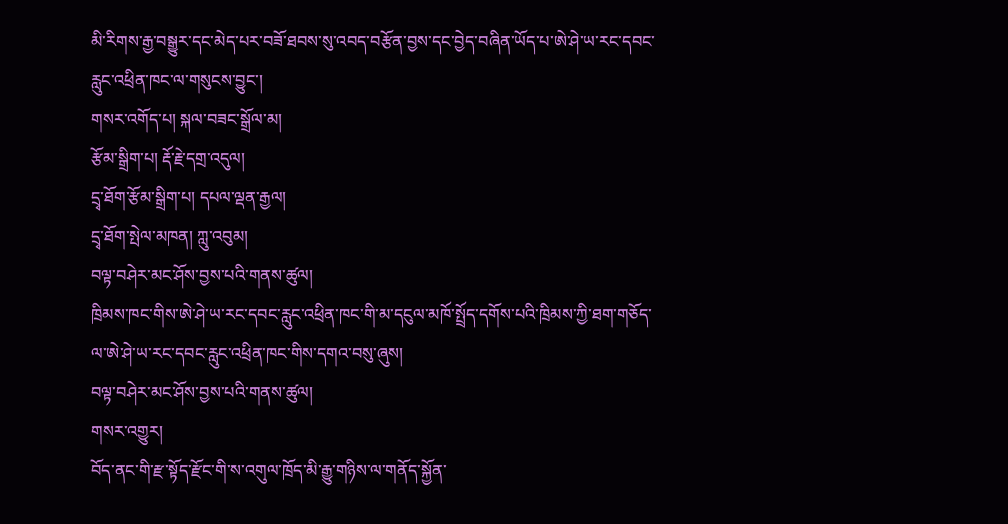མི་རིགས་རྒྱ་བསྒྱུར་དང་མེད་པར་བཟོ་ཐབས་སུ་འབད་བརྩོན་བྱས་དང་བྱེད་བཞིན་ཡོད་པ་ཨེ་ཤེ་ཡ་རང་དབང་རླུང་འཕྲིན་ཁང་ལ་གསུངས་བྱུང་།
གསར་འགོད་པ། སྐལ་བཟང་སྒྲོལ་མ།
རྩོམ་སྒྲིག་པ། རྡོ་རྗེ་དགྲ་འདུལ།
དྲྭ་ཐོག་རྩོམ་སྒྲིག་པ། དཔལ་ལྡན་རྒྱལ།
དྲྭ་ཐོག་སྤེལ་མཁན། ཀླུ་འབུམ།
བལྟ་བཤེར་མང་ཤོས་བྱས་པའི་གནས་ཚུལ།
ཁྲིམས་ཁང་གིས་ཨེ་ཤེ་ཡ་རང་དབང་རླུང་འཕྲིན་ཁང་གི་མ་དངུལ་མཁོ་སྤྲོད་དགོས་པའི་ཁྲིམས་ཀྱི་ཐག་གཅོད་ལ་ཨེ་ཤེ་ཡ་རང་དབང་རླུང་འཕྲིན་ཁང་གིས་དགའ་བསུ་ཞུས།
བལྟ་བཤེར་མང་ཤོས་བྱས་པའི་གནས་ཚུལ།
གསར་འགྱུར།
བོད་ནང་གི་རྫ་སྟོད་རྫོང་གི་ས་འགུལ་ཁྲོད་མི་རྒྱུ་གཉིས་ལ་གནོད་སྐྱོན་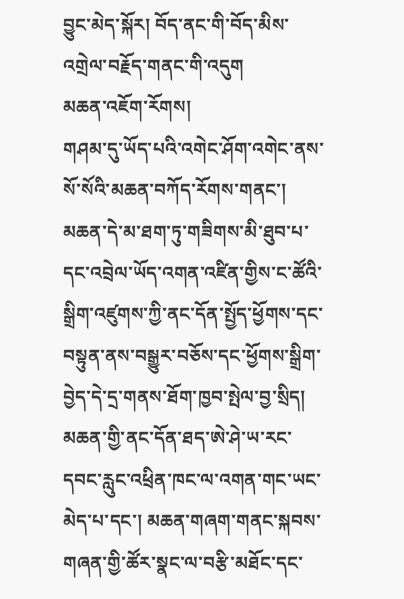བྱུང་མེད་སྐོར། བོད་ནང་གི་བོད་མིས་འགྲེལ་བརྗོད་གནང་གི་འདུག
མཆན་འཇོག་རོགས།
གཤམ་དུ་ཡོད་པའི་འགེང་ཤོག་འགེང་ནས་སོ་སོའི་མཆན་བཀོད་རོགས་གནང་། མཆན་དེ་མ་ཐག་ཏུ་གཟིགས་མི་ཐུབ་པ་དང་འབྲེལ་ཡོད་འགན་འཛིན་གྱིས་ང་ཚོའི་སྒྲིག་འཛུགས་ཀྱི་ནང་དོན་སྤྱོད་ཕྱོགས་དང་བསྟུན་ནས་བསྒྱུར་བཅོས་དང་ཕྱོགས་སྒྲིག་བྱེད་དེ་དྲ་གནས་ཐོག་ཁྱབ་སྤེལ་བྱ་སྲིད། མཆན་གྱི་ནང་དོན་ཐད་ཨེ་ཤེ་ཡ་རང་དབང་རླུང་འཕྲིན་ཁང་ལ་འགན་གང་ཡང་མེད་པ་དང་། མཆན་གཞག་གནང་སྐབས་གཞན་གྱི་ཚོར་སྣང་ལ་བརྩི་མཐོང་དང་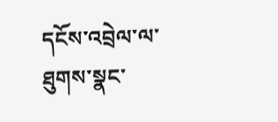དངོས་འབྲེལ་ལ་ཐུགས་སྣང་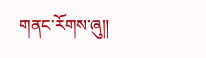གནང་རོགས་ཞུ༎